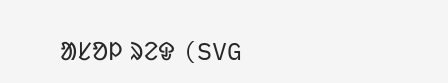ᱟᱥᱚᱞ ᱨᱮᱫ (SVG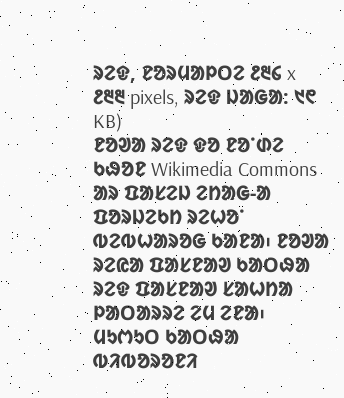ᱨᱮᱫ, ᱱᱚᱨᱢᱟᱞᱛᱮ ᱒᱓᱔ x ᱒᱓᱓ pixels, ᱨᱮᱫ ᱡᱟᱜᱟ: ᱑᱖ KB)
ᱱᱚᱣᱟ ᱨᱮᱫ ᱫᱚ ᱱᱚᱸᱰᱮ ᱠᱷᱚᱱ Wikimedia Commons ᱟᱨ ᱯᱟᱥᱮᱡ ᱮᱴᱟᱜ-ᱟ ᱯᱚᱨᱡᱮᱠᱴ ᱨᱮᱦᱚᱸ ᱵᱮᱵᱦᱟᱨᱚᱜ ᱠᱟᱱᱟ᱾ ᱱᱚᱣᱟ ᱨᱮᱭᱟ ᱯᱟᱥᱱᱟᱣ ᱠᱟᱛᱷᱟ ᱨᱮᱫ ᱯᱟᱥᱱᱟᱣ ᱥᱟᱦᱴᱟ ᱞᱟᱛᱟᱨᱨᱮ ᱮᱢ ᱮᱱᱟ᱾
ᱢᱩᱬᱩᱛ ᱠᱟᱛᱷᱟ
ᱵᱤᱵᱚᱨᱚᱱᱤ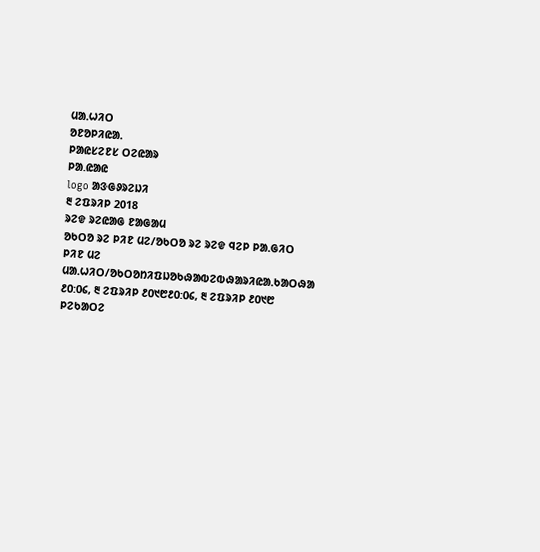ᱢᱟᱹᱦᱤᱛ
ᱚᱱᱚᱞᱤᱭᱟᱹ
ᱞᱟᱭᱥᱮᱱᱥ ᱛᱮᱭᱟᱨ
ᱞᱟ.ᱭᱟᱭ
logo ᱟᱝᱜᱽᱨᱮᱡᱤ
᱓ ᱮᱯᱨᱤᱞ 2018
ᱨᱮᱫ ᱨᱮᱭᱟᱜ ᱱᱟᱜᱟᱢ
ᱚᱠᱛᱚ ᱨᱮ ᱞᱤᱱ ᱢᱮ/ᱚᱠᱛᱚ ᱨᱮ ᱨᱮᱫ ᱧᱮᱞ ᱞᱟᱹᱜᱤᱛ ᱞᱤᱱ ᱢᱮ
ᱢᱟᱹᱦᱤᱛ/ᱚᱠᱛᱚᱴᱤᱯᱡᱚᱠᱷᱟᱵᱮᱵᱷᱟᱨᱤᱭᱟᱹᱠᱟᱛᱷᱟ
᱒᱐:᱐᱔, ᱓ ᱮᱯᱨᱤᱞ ᱒᱐᱑᱘᱒᱐:᱐᱔, ᱓ ᱮᱯᱨᱤᱞ ᱒᱐᱑᱘ ᱞᱮᱠᱟᱛᱮ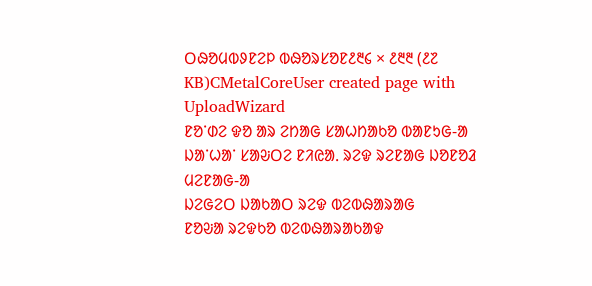ᱛᱷᱚᱢᱵᱽᱱᱮᱞ ᱵᱷᱚᱨᱥᱚᱱ᱒᱓᱔ × ᱒᱓᱓ (᱒᱗ KB)CMetalCoreUser created page with UploadWizard
ᱱᱚᱸᱰᱮ ᱫᱚ ᱟᱨ ᱮᱴᱟᱜ ᱥᱟᱦᱴᱟᱠᱚ ᱵᱟᱱᱩᱜ-ᱟ ᱡᱟᱸᱦᱟᱸ ᱥᱟᱶᱛᱮ ᱱᱤᱭᱟᱹ ᱨᱮᱫ ᱨᱮᱱᱟᱜ ᱡᱚᱱᱚᱲ ᱢᱮᱱᱟᱜ-ᱟ
ᱡᱮᱜᱮᱛ ᱡᱟᱠᱟᱛ ᱨᱮᱫ ᱵᱮᱵᱷᱟᱨᱟᱜ
ᱱᱚᱶᱟ ᱨᱮᱫᱠᱚ ᱵᱮᱵᱷᱟᱨᱟᱠᱟᱫ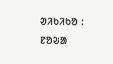ᱣᱤᱠᱤᱠᱚ :
ᱱᱚᱶᱟ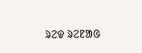ᱨᱮᱫ ᱨᱮᱱᱟᱜ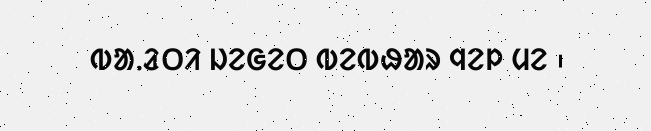ᱵᱟᱹᱲᱛᱤ ᱡᱮᱜᱮᱛ ᱵᱮᱵᱷᱟᱨ ᱧᱮᱞ ᱢᱮ ᱾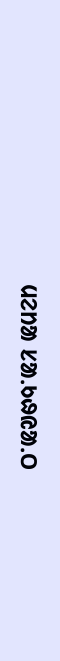ᱢᱮᱴᱟ ᱥᱟᱹᱠᱷᱭᱟᱹᱛ